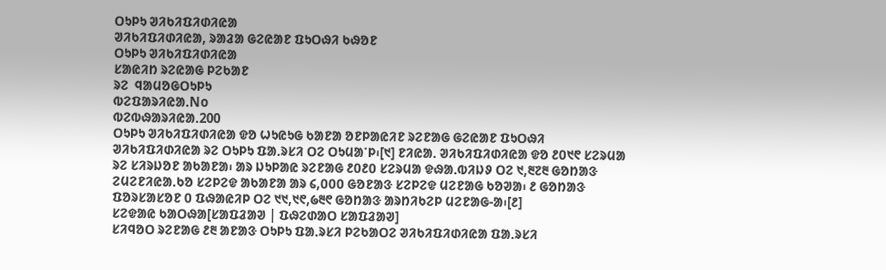ᱛᱩᱞᱩ ᱣᱤᱠᱤᱯᱤᱰᱤᱭᱟ
ᱣᱤᱠᱤᱯᱤᱰᱤᱭᱟ, ᱨᱟᱲᱟ ᱜᱮᱭᱟᱱ ᱯᱩᱛᱷᱤ ᱠᱷᱚᱱ
ᱛᱩᱞᱩ ᱣᱤᱠᱤᱯᱤᱰᱤᱭᱟ
ᱥᱟᱭᱤᱴ ᱨᱮᱭᱟᱜ ᱞᱮᱠᱟᱱ
ᱨᱮ  ᱧᱟᱢᱚᱜᱛᱩᱞᱩ
ᱵᱮᱯᱟᱨᱤᱭᱟᱹNo
ᱵᱮᱵᱷᱟᱨᱤᱭᱟᱹ200
ᱛᱩᱞᱩ ᱣᱤᱠᱤᱯᱤᱰᱤᱭᱟ ᱫᱚ ᱦᱩᱭᱩᱜ ᱠᱟᱱᱟ ᱚᱱᱞᱟᱭᱤᱱ ᱨᱮᱱᱟᱜ ᱜᱮᱭᱟᱱ ᱯᱩᱛᱷᱤ ᱣᱤᱠᱤᱯᱤᱰᱤᱭᱟ ᱨᱮ ᱛᱩᱞᱩ ᱯᱟᱹᱨᱥᱤ ᱛᱮ ᱛᱩᱢᱟᱸᱞ᱾[᱑] ᱱᱤᱭᱟᱹ ᱣᱤᱠᱤᱯᱤᱰᱤᱭᱟ ᱫᱚ ᱒᱐᱑᱖ ᱥᱮᱨᱢᱟ ᱨᱮ ᱥᱤᱨᱡᱚᱱ ᱟᱠᱟᱱᱟ᱾ ᱟᱨ ᱡᱩᱞᱟᱭ ᱨᱮᱱᱟᱜ ᱒᱐᱒᱐ ᱥᱮᱨᱢᱟ ᱫᱷᱟᱹᱵᱤᱡᱽ ᱛᱮ ᱑,᱓᱗᱓ ᱜᱚᱴᱟᱝ ᱮᱢᱮᱱᱤᱭᱟᱹᱠᱚ ᱥᱮᱞᱮᱫ ᱟᱠᱟᱱᱟ ᱟᱨ ᱔,᱐᱐᱐ ᱜᱚᱱᱟᱝ ᱥᱮᱞᱮᱫ ᱢᱮᱱᱟᱜ ᱠᱚᱣᱟ᱾ ᱒ ᱜᱚᱴᱟᱝ ᱯᱚᱨᱥᱟᱥᱚᱱ ᱐ ᱯᱷᱟᱭᱤᱞ ᱛᱮ ᱑᱑,᱑᱖,᱙᱓᱖ ᱜᱚᱴᱟᱝ ᱟᱨᱴᱤᱠᱮᱞ ᱢᱮᱱᱟᱜ-ᱟ᱾[᱒]
ᱥᱮᱫᱟᱭ ᱠᱟᱛᱷᱟ[ᱥᱟᱯᱲᱟᱣ | ᱯᱷᱮᱰᱟᱛ ᱥᱟᱯᱲᱟᱣ]
ᱥᱤᱧᱚᱛ ᱨᱮᱱᱟᱜ ᱒᱓ ᱟᱱᱟᱝ ᱛᱩᱞᱩ ᱯᱟᱹᱨᱥᱤ ᱞᱮᱠᱟᱛᱮ ᱣᱤᱠᱤᱯᱤᱰᱤᱭᱟ ᱯᱟᱹᱨᱥᱤ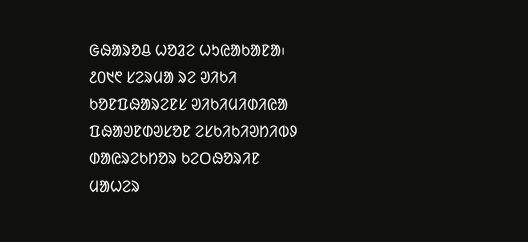ᱜᱷᱟᱨᱚᱪ ᱦᱚᱲᱮ ᱦᱩᱭᱟᱠᱟᱱᱟ᱾ ᱒᱐᱑᱖ ᱥᱮᱨᱢᱟ ᱨᱮ ᱣᱤᱠᱤ ᱠᱚᱱᱯᱷᱟᱨᱮᱱᱥ ᱣᱤᱠᱤᱢᱤᱰᱤᱭᱟ ᱯᱷᱟᱣᱱᱰᱣᱥᱚᱱ ᱮᱥᱠᱤᱠᱤᱣᱴᱤᱵᱽ ᱰᱟᱭᱨᱮᱠᱴᱚᱨ ᱠᱮᱛᱷᱚᱨᱤᱱ ᱢᱟᱦᱮᱨ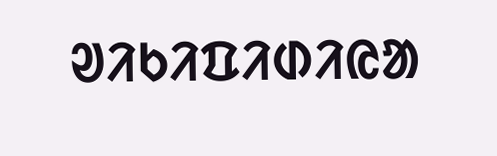ᱣᱤᱠᱤᱯᱤᱰᱤᱭᱟ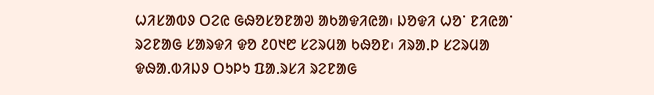ᱦᱤᱥᱟᱵᱽ ᱛᱮᱭ ᱜᱷᱚᱥᱚᱱᱟᱣ ᱟᱠᱟᱫᱤᱭᱟ᱾ ᱡᱚᱫᱤ ᱦᱚᱸ ᱱᱤᱭᱟᱸ ᱨᱮᱱᱟᱜ ᱥᱟᱨᱫᱤ ᱫᱚ ᱒᱐᱑᱘ ᱥᱮᱨᱢᱟ ᱠᱷᱚᱱ᱾ ᱤᱨᱟᱹᱞ ᱥᱮᱨᱢᱟ ᱫᱷᱟᱹᱵᱤᱡᱽ ᱛᱩᱞᱩ ᱯᱟᱹᱨᱥᱤ ᱨᱮᱱᱟᱜ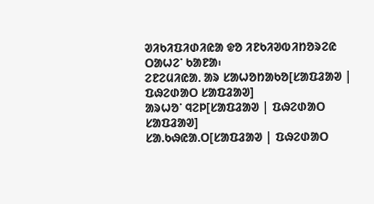ᱣᱤᱠᱤᱯᱤᱰᱤᱭᱟ ᱫᱚ ᱤᱱᱠᱤᱣᱵᱤᱴᱚᱨᱮᱭ ᱛᱟᱦᱮᱸ ᱠᱟᱱᱟ᱾
ᱮᱱᱮᱢᱤᱭᱟᱹ ᱟᱨ ᱥᱟᱦᱚᱴᱟᱠᱚ[ᱥᱟᱯᱲᱟᱣ | ᱯᱷᱮᱰᱟᱛ ᱥᱟᱯᱲᱟᱣ]
ᱟᱨᱦᱚᱸ ᱧᱮᱞ[ᱥᱟᱯᱲᱟᱣ | ᱯᱷᱮᱰᱟᱛ ᱥᱟᱯᱲᱟᱣ]
ᱥᱟ.ᱠᱷᱭᱟ.ᱛ[ᱥᱟᱯᱲᱟᱣ | ᱯᱷᱮᱰᱟᱛ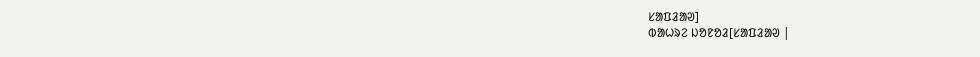ᱥᱟᱯᱲᱟᱣ]
ᱵᱟᱦᱨᱮ ᱡᱚᱱᱚᱲ[ᱥᱟᱯᱲᱟᱣ |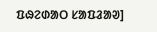ᱯᱷᱮᱰᱟᱛ ᱥᱟᱯᱲᱟᱣ]